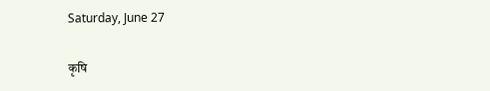Saturday, June 27

कृषि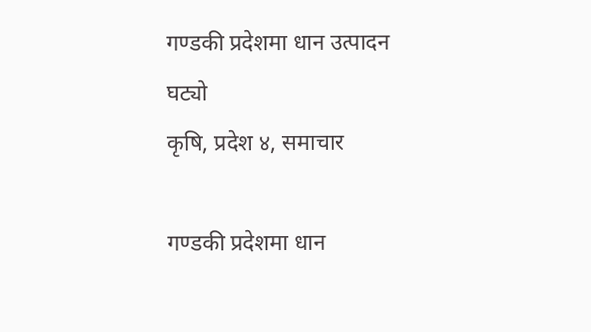गण्डकी प्रदेशमा धान उत्पादन घट्यो
कृषि, प्रदेश ४, समाचार

गण्डकी प्रदेशमा धान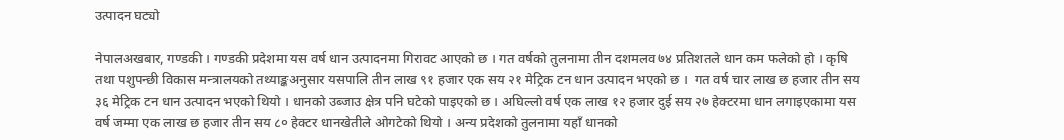उत्पादन घट्यो

नेपालअखबार, गण्डकी । गण्डकी प्रदेशमा यस वर्ष धान उत्पादनमा गिरावट आएको छ । गत वर्षको तुलनामा तीन दशमलव ७४ प्रतिशतले धान कम फलेको हो । कृषि तथा पशुपन्छी विकास मन्त्रालयको तथ्याङ्कअनुसार यसपालि तीन लाख ९१ हजार एक सय २१ मेट्रिक टन धान उत्पादन भएको छ ।  गत वर्ष चार लाख छ हजार तीन सय ३६ मेट्रिक टन धान उत्पादन भएको थियो । धानको उब्जाउ क्षेत्र पनि घटेको पाइएको छ । अघिल्लो वर्ष एक लाख १२ हजार दुई सय २७ हेक्टरमा धान लगाइएकामा यस वर्ष जम्मा एक लाख छ हजार तीन सय ८० हेक्टर धानखेतीले ओगटेको थियो । अन्य प्रदेशको तुलनामा यहाँ धानको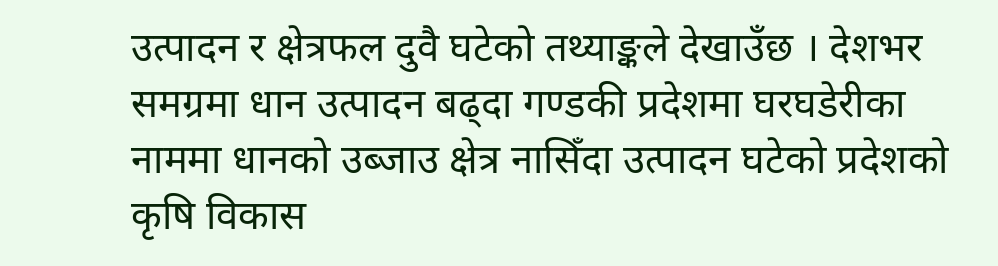उत्पादन र क्षेत्रफल दुवै घटेको तथ्याङ्कले देखाउँछ । देशभर समग्रमा धान उत्पादन बढ्दा गण्डकी प्रदेशमा घरघडेरीका नाममा धानको उब्जाउ क्षेत्र नासिँदा उत्पादन घटेको प्रदेशको कृषि विकास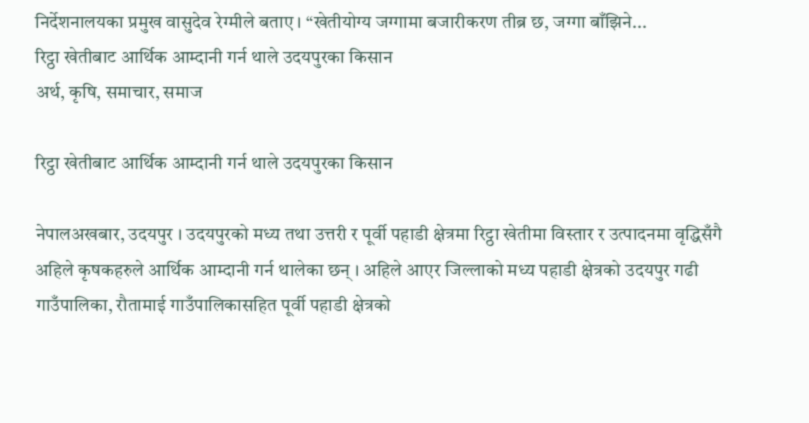निर्देशनालयका प्रमुख वासुदेव रेग्मीले बताए । “खेतीयोग्य जग्गामा बजारीकरण तीब्र छ, जग्गा बाँझिने...
रिट्ठा खेतीबाट आर्थिक आम्दानी गर्न थाले उदयपुरका किसान
अर्थ, कृषि, समाचार, समाज

रिट्ठा खेतीबाट आर्थिक आम्दानी गर्न थाले उदयपुरका किसान

नेपालअखबार, उदयपुर । उदयपुरको मध्य तथा उत्तरी र पूर्वी पहाडी क्षेत्रमा रिट्ठा खेतीमा विस्तार र उत्पादनमा वृद्धिसँगै अहिले कृषकहरुले आर्थिक आम्दानी गर्न थालेका छन् । अहिले आएर जिल्लाको मध्य पहाडी क्षेत्रको उदयपुर गढी गाउँपालिका, रौतामाई गाउँपालिकासहित पूर्वी पहाडी क्षेत्रको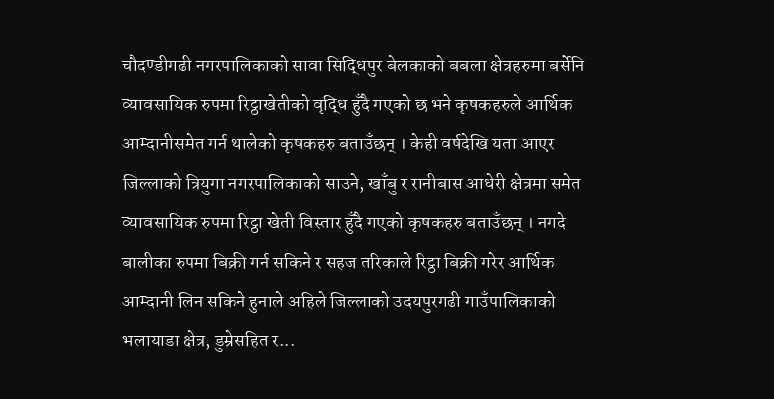चौदण्डीगढी नगरपालिकाको सावा सिद्धिपुर बेलकाको बबला क्षेत्रहरुमा बर्सेनि व्यावसायिक रुपमा रिट्ठाखेतीको वृद्धि हुँदै गएको छ भने कृषकहरुले आर्थिक आम्दानीसमेत गर्न थालेको कृषकहरु बताउँछन् । केही वर्षदेखि यता आएर जिल्लाको त्रियुगा नगरपालिकाको साउने, खाँबु र रानीबास आधेरी क्षेत्रमा समेत व्यावसायिक रुपमा रिट्ठा खेती विस्तार हुँदै गएको कृषकहरु बताउँछन् । नगदे बालीका रुपमा बिक्री गर्न सकिने र सहज तरिकाले रिट्ठा बिक्री गरेर आर्थिक आम्दानी लिन सकिने हुनाले अहिले जिल्लाको उदयपुरगढी गाउँपालिकाको भलायाडा क्षेत्र, डुम्रेसहित र...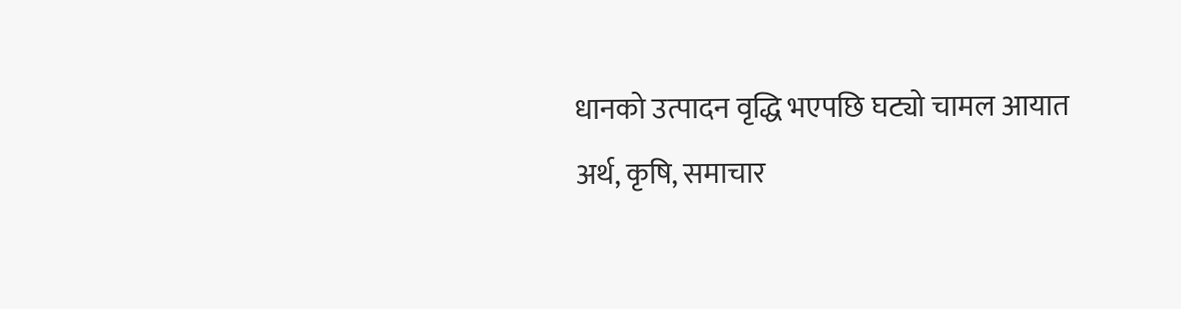धानको उत्पादन वृद्धि भएपछि घट्यो चामल आयात
अर्थ, कृषि, समाचार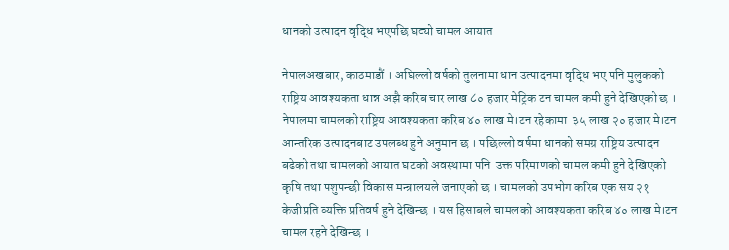धानको उत्पादन वृद्धि भएपछि घट्यो चामल आयात

नेपालअखबार, काठमाडौं । अघिल्लो वर्षको तुलनामा धान उत्पादनमा वृद्धि भए पनि मुलुकको राष्ट्रिय आवश्यकता धान्न अझै करिब चार लाख ८० हजार मेट्रिक टन चामल कमी हुने देखिएको छ । नेपालमा चामलको राष्ट्रिय आवश्यकता करिब ४० लाख मे।टन रहेकामा  ३५ लाख २० हजार मे।टन आन्तरिक उत्पादनबाट उपलब्ध हुने अनुमान छ । पछिल्लो वर्षमा धानको समग्र राष्ट्रिय उत्पादन बढेको तथा चामलको आयात घटको अवस्थामा पनि  उक्त परिमाणको चामल कमी हुने देखिएको कृषि तथा पशुपन्छी विकास मन्त्रालयले जनाएको छ । चामलको उपभोग करिब एक सय २१ केजीप्रति व्यक्ति प्रतिवर्ष हुने देखिन्छ । यस हिसाबले चामलको आवश्यकता करिब ४० लाख मे।टन चामल रहने देखिन्छ ।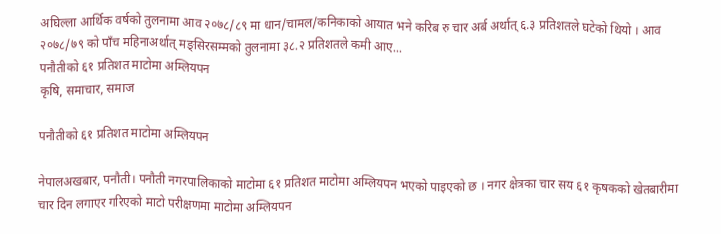अघिल्ला आर्थिक वर्षको तुलनामा आव २०७८/८९ मा धान/चामल/कनिकाको आयात भने करिब रु चार अर्ब अर्थात् ६.३ प्रतिशतले घटेको थियो । आव २०७८/७९ को पाँच महिनाअर्थात् मङ्सिरसम्मको तुलनामा ३८.२ प्रतिशतले कमी आए...
पनौतीको ६१ प्रतिशत माटोमा अम्लियपन
कृषि, समाचार, समाज

पनौतीको ६१ प्रतिशत माटोमा अम्लियपन

नेपालअखबार, पनौती। पनौती नगरपालिकाको माटोमा ६१ प्रतिशत माटोमा अम्लियपन भएको पाइएको छ । नगर क्षेत्रका चार सय ६१ कृषकको खेतबारीमा चार दिन लगाएर गरिएको माटो परीक्षणमा माटोमा अम्लियपन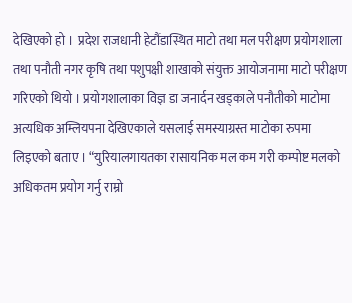देखिएको हो ।  प्रदेश राजधानी हेटौंडास्थित माटो तथा मल परीक्षण प्रयोगशाला तथा पनौती नगर कृषि तथा पशुपक्षी शाखाको संयुक्त आयोजनामा माटो परीक्षण गरिएको थियो । प्रयोगशालाका विज्ञ डा जनार्दन खड्काले पनौतीको माटोमा अत्यधिक अम्लियपना देखिएकाले यसलाई समस्याग्रस्त माटोका रुपमा लिइएको बताए । “युरियालगायतका रासायनिक मल कम गरी कम्पोष्ट मलको अधिकतम प्रयोग गर्नु राम्रो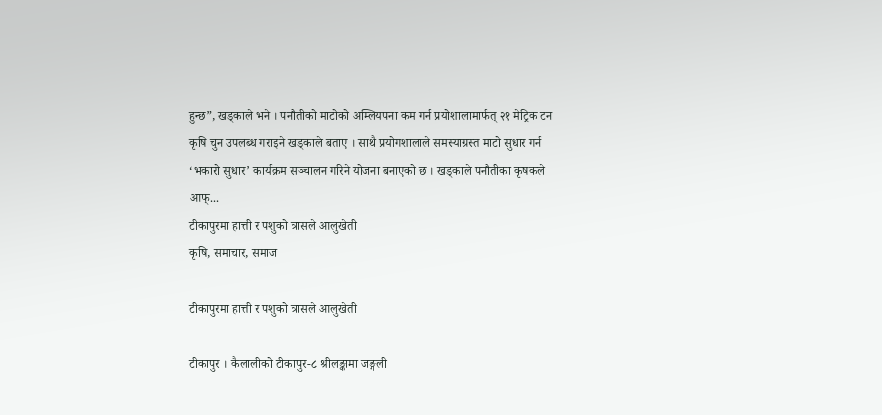हुन्छ”, खड्काले भने । पनौतीको माटोको अम्लियपना कम गर्न प्रयोशालामार्फत् २१ मेट्रिक टन कृषि चुन उपलब्ध गराइने खड्काले बताए । साथै प्रयोगशालाले समस्याग्रस्त माटो सुधार गर्न ‘भकारो सुधार’ कार्यक्रम सञ्चालन गरिने योजना बनाएको छ । खड्काले पनौतीका कृषकले आफ्...
टीकापुरमा हात्ती र पशुको त्रासले आलुखेती
कृषि, समाचार, समाज

टीकापुरमा हात्ती र पशुको त्रासले आलुखेती

टीकापुर । कैलालीको टीकापुर-८ श्रीलङ्कामा जङ्गली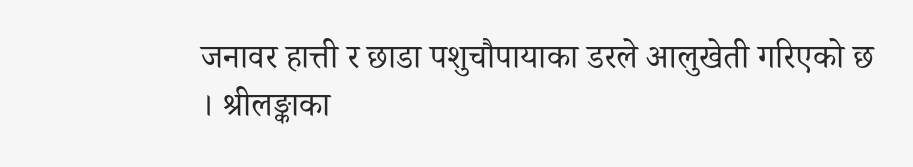जनावर हात्ती र छाडा पशुचौपायाका डरले आलुखेती गरिएको छ । श्रीलङ्काका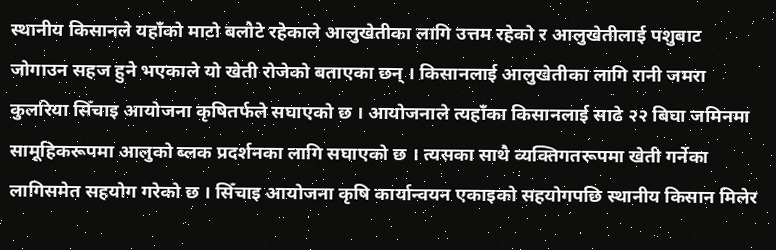स्थानीय किसानले यहाँको माटो बलौटे रहेकाले आलुखेतीका लागि उत्तम रहेको र आलुखेतीलाई पशुबाट जोगाउन सहज हुने भएकाले यो खेती रोजेको बताएका छन् । किसानलाई आलुखेतीका लागि रानी जमरा कुलरिया सिँचाइ आयोजना कृषितर्फले सघाएको छ । आयोजनाले त्यहाँका किसानलाई साढे २२ बिघा जमिनमा सामूहिकरूपमा आलुको ब्लक प्रदर्शनका लागि सघाएको छ । त्यसका साथै व्यक्तिगतरूपमा खेती गर्नेका लागिसमेत सहयोग गरेको छ । सिँचाइ आयोजना कृषि कार्यान्वयन एकाइको सहयोगपछि स्थानीय किसान मिलेर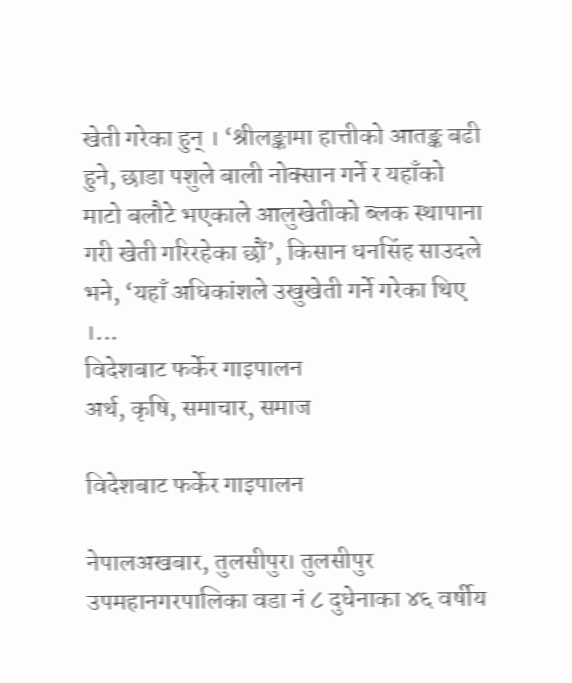खेती गरेका हुन् । ‘श्रीलङ्कामा हात्तीको आतङ्क बढी हुने, छाडा पशुले बाली नोक्सान गर्ने र यहाँको माटो बलौटे भएकाले आलुखेतीको ब्लक स्थापाना गरी खेती गरिरहेका छौं’, किसान धनसिंह साउदले भने, ‘यहाँ अधिकांशले उखुखेती गर्ने गरेका थिए ।...
विदेशबाट फर्केर गाइपालन
अर्थ, कृषि, समाचार, समाज

विदेशबाट फर्केर गाइपालन

नेपालअखबार, तुलसीपुर। तुलसीपुर उपमहानगरपालिका वडा नं ८ दुधेनाका ४६ वर्षीय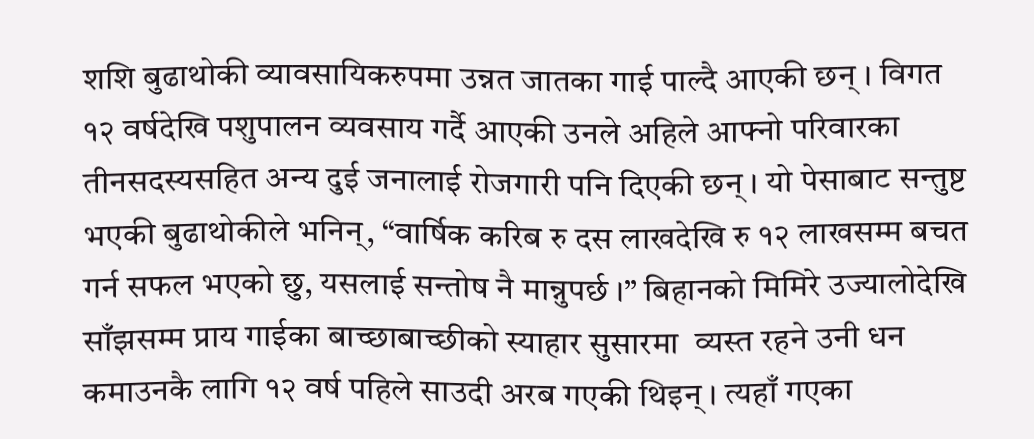शशि बुढाथोकी व्यावसायिकरुपमा उन्नत जातका गाई पाल्दै आएकी छन् । विगत १२ वर्षदेखि पशुपालन व्यवसाय गर्दै आएकी उनले अहिले आफ्नो परिवारका तीनसदस्यसहित अन्य दुई जनालाई रोजगारी पनि दिएकी छन् । यो पेसाबाट सन्तुष्ट भएकी बुढाथोकीले भनिन्, “वार्षिक करिब रु दस लाखदेखि रु १२ लाखसम्म बचत गर्न सफल भएको छु, यसलाई सन्तोष नै मान्नुपर्छ ।” बिहानको मिमिरे उज्यालोदेखि साँझसम्म प्राय गाईका बाच्छाबाच्छीको स्याहार सुसारमा  व्यस्त रहने उनी धन कमाउनकै लागि १२ वर्ष पहिले साउदी अरब गएकी थिइन् । त्यहाँ गएका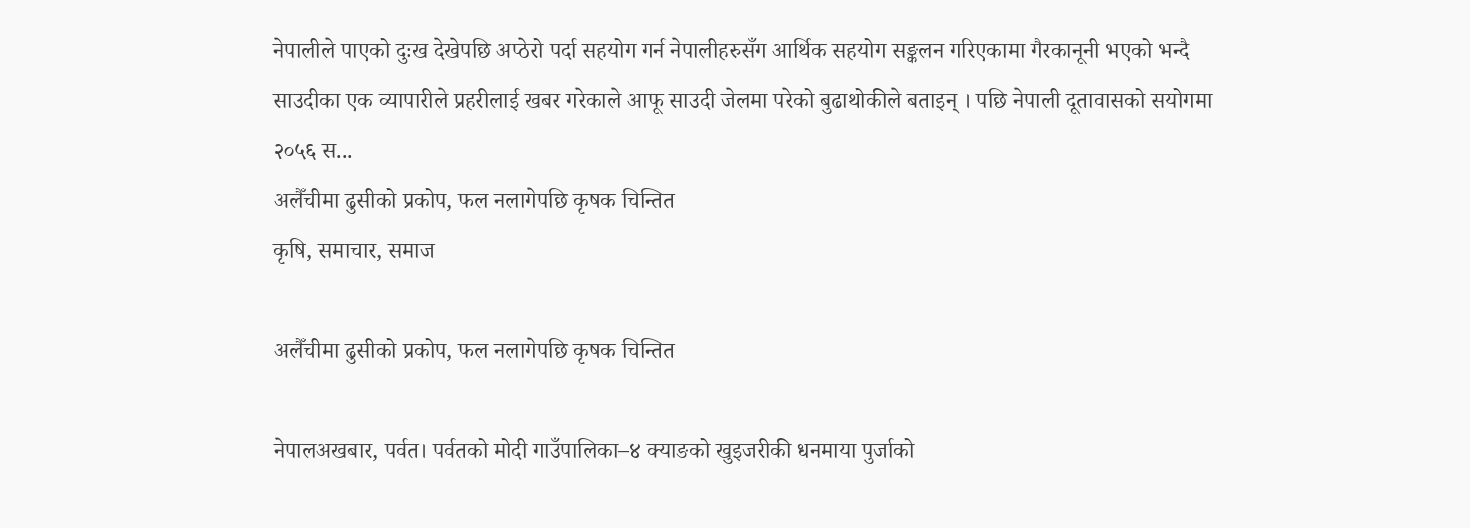नेपालीले पाएको दुःख देखेपछि अप्ठेरो पर्दा सहयोग गर्न नेपालीहरुसँग आर्थिक सहयोग सङ्कलन गरिएकामा गैरकानूनी भएको भन्दै साउदीका एक व्यापारीले प्रहरीलाई खबर गरेकाले आफू साउदी जेलमा परेको बुढाथोकीले बताइन् । पछि नेपाली दूतावासको सयोगमा २०५६ स...
अलैँचीमा ढुसीको प्रकोप, फल नलागेपछि कृषक चिन्तित
कृषि, समाचार, समाज

अलैँचीमा ढुसीको प्रकोप, फल नलागेपछि कृषक चिन्तित

नेपालअखबार, पर्वत। पर्वतको मोदी गाउँपालिका–४ क्याङको खुइजरीकी धनमाया पुर्जाको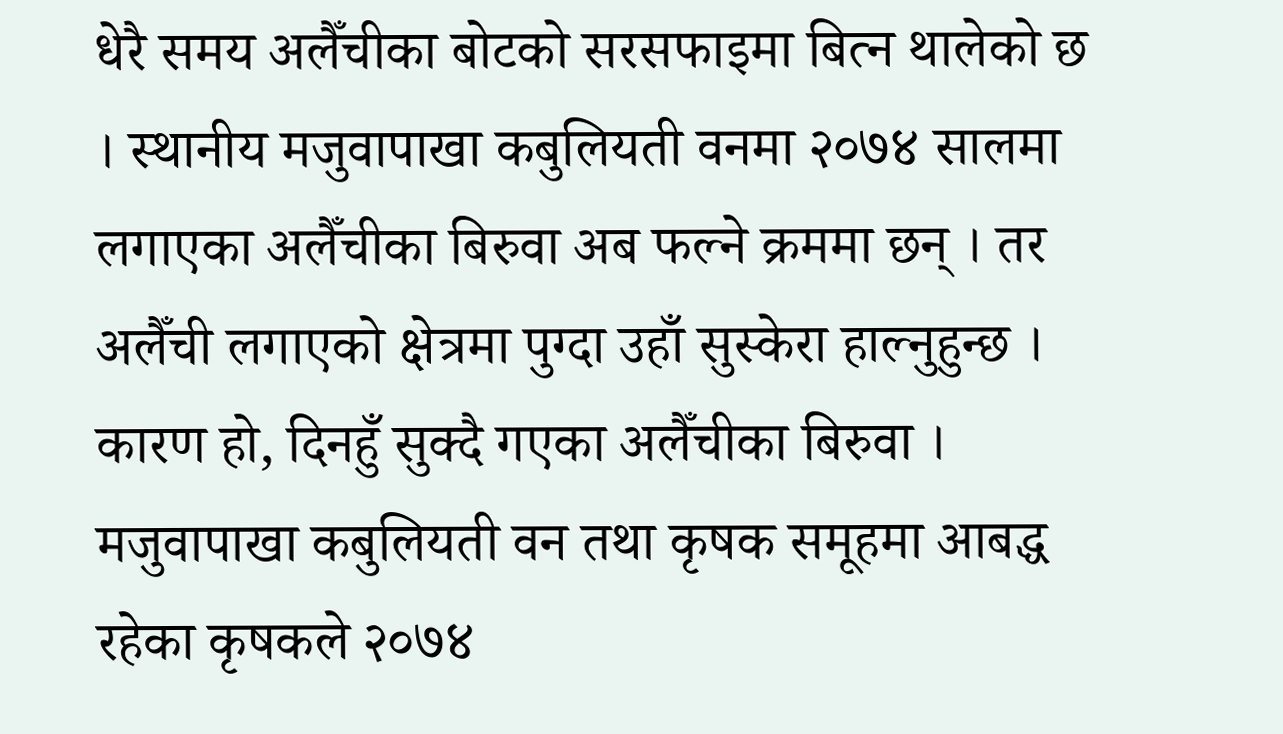धेरै समय अलैँचीका बोटको सरसफाइमा बित्न थालेको छ । स्थानीय मजुवापाखा कबुलियती वनमा २०७४ सालमा लगाएका अलैँचीका बिरुवा अब फल्ने क्रममा छन् । तर अलैँची लगाएको क्षेत्रमा पुग्दा उहाँ सुस्केरा हाल्नुहुन्छ । कारण हो, दिनहुँ सुक्दै गएका अलैँचीका बिरुवा । मजुवापाखा कबुलियती वन तथा कृषक समूहमा आबद्ध रहेका कृषकले २०७४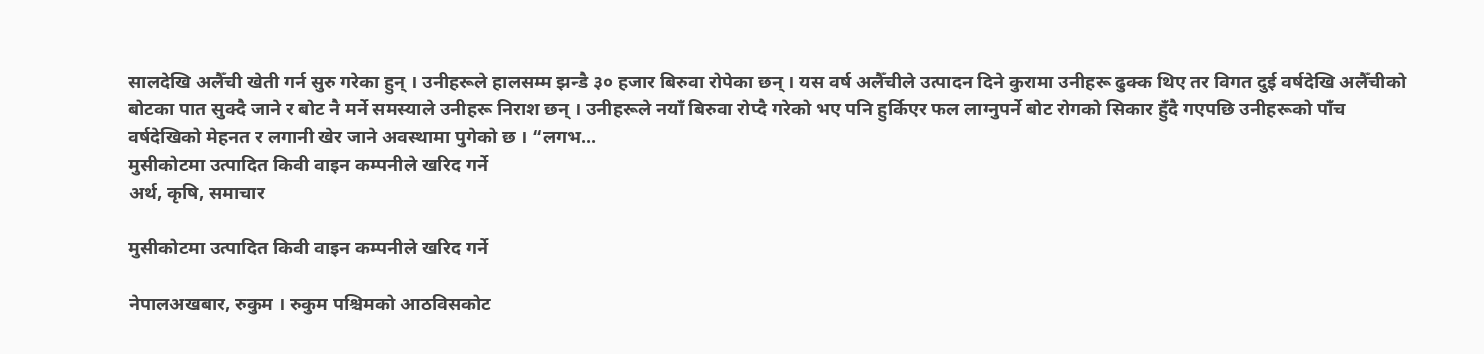सालदेखि अलैँची खेती गर्न सुरु गरेका हुन् । उनीहरूले हालसम्म झन्डै ३० हजार बिरुवा रोपेका छन् । यस वर्ष अलैँचीले उत्पादन दिने कुरामा उनीहरू ढुक्क थिए तर विगत दुई वर्षदेखि अलैँचीको बोटका पात सुक्दै जाने र बोट नै मर्ने समस्याले उनीहरू निराश छन् । उनीहरूले नयाँ बिरुवा रोप्दै गरेको भए पनि हुर्किएर फल लाग्नुपर्ने बोट रोगको सिकार हुँदै गएपछि उनीहरूको पाँच वर्षदेखिको मेहनत र लगानी खेर जाने अवस्थामा पुगेको छ । “लगभ...
मुसीकोटमा उत्पादित किवी वाइन कम्पनीले खरिद गर्ने
अर्थ, कृषि, समाचार

मुसीकोटमा उत्पादित किवी वाइन कम्पनीले खरिद गर्ने

नेपालअखबार, रुकुम । रुकुम पश्चिमको आठविसकोट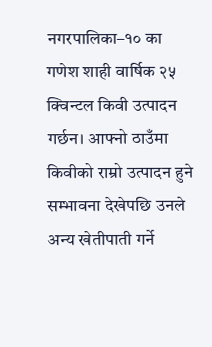नगरपालिका–१० का गणेश शाही वार्षिक २५ क्विन्टल किवी उत्पादन गर्छन। आफ्नो ठाउँमा किवीको राम्रो उत्पादन हुने सम्भावना देखेपछि उनले अन्य खेतीपाती गर्ने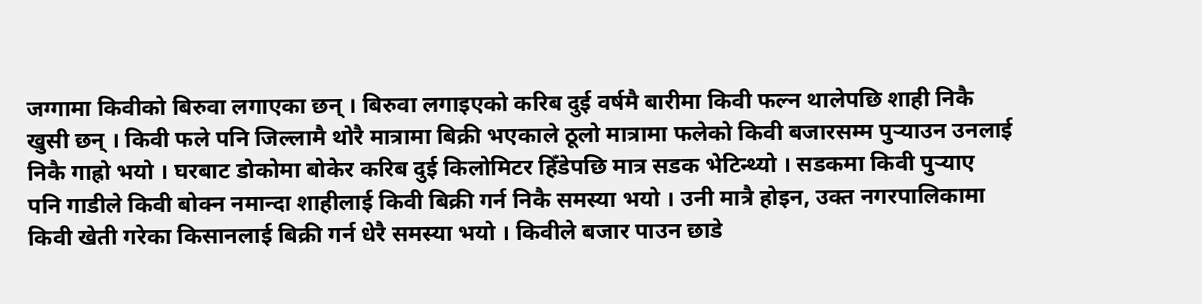जग्गामा किवीको बिरुवा लगाएका छन् । बिरुवा लगाइएको करिब दुई वर्षमै बारीमा किवी फल्न थालेपछि शाही निकै खुसी छन् । किवी फले पनि जिल्लामै थोरै मात्रामा बिक्री भएकाले ठूलो मात्रामा फलेको किवी बजारसम्म पुर्‍याउन उनलाई निकै गाह्रो भयो । घरबाट डोकोमा बोकेर करिब दुई किलोमिटर हिँडेपछि मात्र सडक भेटिन्थ्यो । सडकमा किवी पुर्‍याए पनि गाडीले किवी बोक्न नमान्दा शाहीलाई किवी बिक्री गर्न निकै समस्या भयो । उनी मात्रै होइन, उक्त नगरपालिकामा किवी खेती गरेका किसानलाई बिक्री गर्न धेरै समस्या भयो । किवीले बजार पाउन छाडे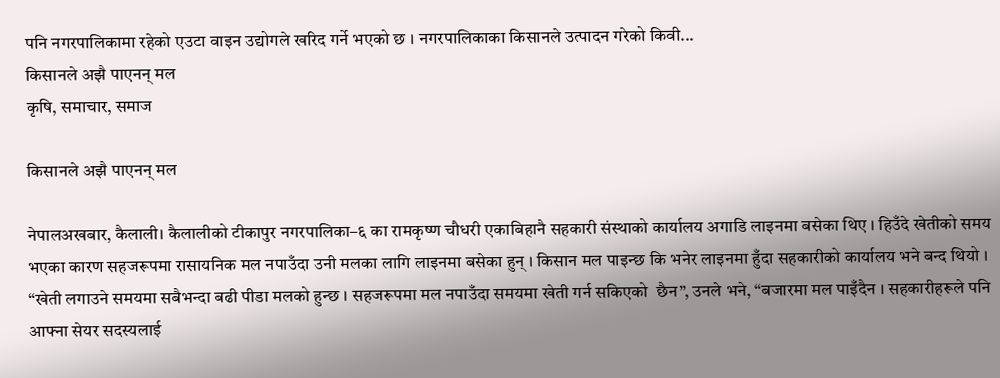पनि नगरपालिकामा रहेको एउटा वाइन उद्योगले खरिद गर्ने भएको छ । नगरपालिकाका किसानले उत्पादन गरेको किवी...
किसानले अझै पाएनन् मल
कृषि, समाचार, समाज

किसानले अझै पाएनन् मल

नेपालअखबार, कैलाली। कैलालीको टीकापुर नगरपालिका–६ का रामकृष्ण चौधरी एकाबिहानै सहकारी संस्थाको कार्यालय अगाडि लाइनमा बसेका थिए । हिउँदे खेतीको समय भएका कारण सहजरूपमा रासायनिक मल नपाउँदा उनी मलका लागि लाइनमा बसेका हुन् । किसान मल पाइन्छ कि भनेर लाइनमा हुँदा सहकारीको कार्यालय भने बन्द थियो । “खेती लगाउने समयमा सबैभन्दा बढी पीडा मलको हुन्छ । सहजरूपमा मल नपाउँदा समयमा खेती गर्न सकिएको  छैन”, उनले भने, “बजारमा मल पाइँदैन । सहकारीहरूले पनि आफ्ना सेयर सदस्यलाई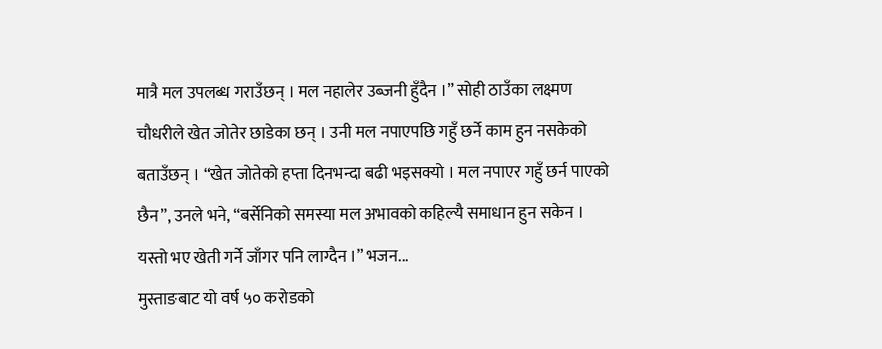मात्रै मल उपलब्ध गराउँछन् । मल नहालेर उब्जनी हुँदैन ।” सोही ठाउँका लक्ष्मण चौधरीले खेत जोतेर छाडेका छन् । उनी मल नपाएपछि गहुँ छर्ने काम हुन नसकेको बताउँछन् । “खेत जोतेको हप्ता दिनभन्दा बढी भइसक्यो । मल नपाएर गहुँ छर्न पाएको छैन”, उनले भने, “बर्सेनिको समस्या मल अभावको कहिल्यै समाधान हुन सकेन । यस्तो भए खेती गर्ने जाँगर पनि लाग्दैन ।” भजन...
मुस्ताङबाट यो वर्ष ५० करोडको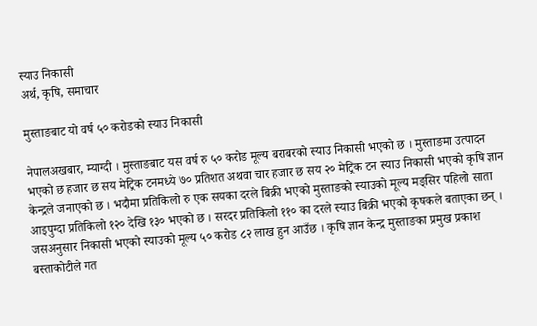स्याउ निकासी
अर्थ, कृषि, समाचार

मुस्ताङबाट यो वर्ष ५० करोडको स्याउ निकासी

नेपालअखबार, म्याग्दी । मुस्ताङबाट यस वर्ष रु ५० करोड मूल्य बराबरको स्याउ निकासी भएको छ । मुस्ताङमा उत्पादन भएको छ हजार छ सय मेट्रिक टनमध्ये ७० प्रतिशत अथवा चार हजार छ सय २० मेट्रिक टन स्याउ निकासी भएको कृषि ज्ञान केन्द्रले जनाएको छ । भदौमा प्रतिकिलो रु एक सयका दरले बिक्री भएको मुस्ताङको स्याउको मूल्य मङ्सिर पहिलो साता आइपुग्दा प्रतिकिलो १२० देखि १३० भएको छ । सरदर प्रतिकिलो ११० का दरले स्याउ बिक्री भएको कृषकले बताएका छन् । जसअनुसार निकासी भएको स्याउको मूल्य ५० करोड ८२ लाख हुन आउँछ । कृषि ज्ञान केन्द्र मुस्ताङका प्रमुख प्रकाश बस्ताकोटीले गत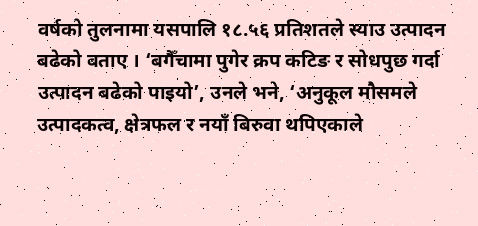वर्षको तुलनामा यसपालि १८.५६ प्रतिशतले स्याउ उत्पादन बढेको बताए । ‘बगैँचामा पुगेर क्रप कटिङ र सोधपुछ गर्दा उत्पादन बढेको पाइयो’, उनले भने, ‘अनुकूल मौसमले उत्पादकत्व, क्षेत्रफल र नयाँ बिरुवा थपिएकाले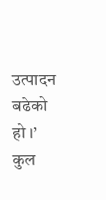उत्पादन बढेको हो ।’ कुल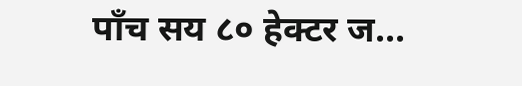पाँच सय ८० हेक्टर ज...